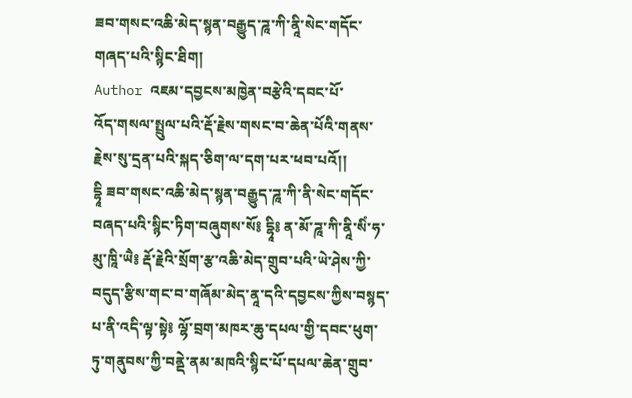ཟབ་གསང་འཆི་མེད་སྙན་བརྒྱུད་ཌཱ་ཀི་ནཱི་སེང་གདོང་གཞད་པའི་སྙིང་ཐིག།
Author འཇམ་དབྱངས་མཁྱེན་བརྩེའི་དབང་པོ་
འོད་གསལ་སྤྲུལ་པའི་རྡོ་རྗེས་གསང་བ་ཆེན་པོའི་གནས་རྗེས་སུ་དྲན་པའི་སྐད་ཅིག་ལ་དག་པར་ཕབ་པའོ།།
དྷཱི ཟབ་གསང་འཆི་མེད་སྙན་བརྒྱུད་ཌཱ་ཀི་ནི་སེང་གདོང་བཞད་པའི་སྙིང་ཏིག་བཞུགས་སོ༔ དྷཱི༔ ན་མོ་ཌཱ་ཀི་ནཱི་སིཾ་ཧ་མུ་ཁཱི་ཡཻ༔ རྡོ་རྗེའི་སྲོག་རྩ་འཆི་མེད་གྲུབ་པའི་ཡེ་ཤེས་ཀྱི་བདུད་རྩིས་གང་བ་གཞོམ་མེད་ནཱ་དའི་དབྱངས་ཀྱིས་བསྙད་པ་ནི་འདི་ལྟ་སྟེ༔ ལྷོ་བྲག་མཁར་ཆུ་དཔལ་གྱི་དབང་ཕུག་ཏུ་གནུབས་ཀྱི་བནྡེ་ནམ་མཁའི་སྙིང་པོ་དཔལ་ཆེན་གྲུབ་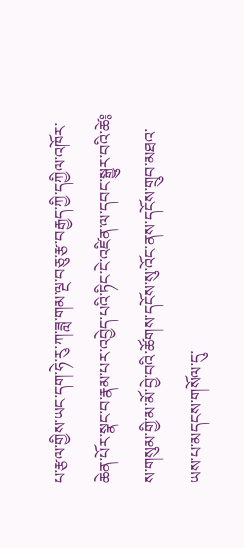པ་རྩལ་གྱིས་ཡང་དག་ཧེ་རུ་ཀ་ཟླ་གམ་ལྔ་བཅུ་རྩ་བརྒྱད་ཀྱི་དཀྱིལ་འཁོར་ཆེན་པོར་སྣང་བ་རྣམ་པར་འབྱེད་པའི་ཏིང་ངེ་འཛིན་ལ་དབང་སྒྱུར་བའི་ཚེ༔ ས་གསུམ་གྱི་མ་མོ་བྱེ་བའི་ཚོགས་དངོས་སུ་འོང་ནས་དངོས་གྲུབ་མཐའ་ཡས་པ་མདངས་གསོལ་དུ་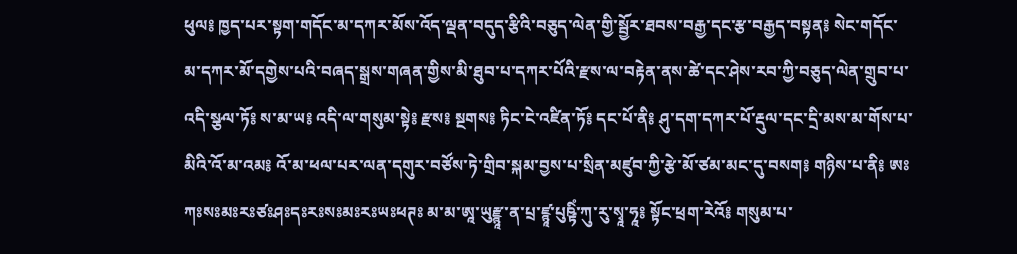ཕུལ༔ ཁྱད་པར་སྟག་གདོང་མ་དཀར་མོས་འོད་ལྡན་བདུད་རྩིའི་བཅུད་ལེན་གྱི་སྦྱོར་ཐབས་བརྒྱ་དང་རྩ་བརྒྱད་བསྟན༔ སེང་གདོང་མ་དཀར་མོ་དགྱེས་པའི་བཞད་སྒྲས་གཞན་གྱིས་མི་ཐུབ་པ་དཀར་པོའི་རྫས་ལ་བརྟེན་ནས་ཚེ་དང་ཤེས་རབ་ཀྱི་བཅུད་ལེན་གྲུབ་པ་འདི་སྩལ་ཏོ༔ ས་མ་ཡ༔ འདི་ལ་གསུམ་སྟེ༔ རྫས༔ སྔགས༔ ཏིང་ངེ་འཛིན་ཏོ༔ དང་པོ་ནི༔ ཤུ་དག་དཀར་པོ་རྡུལ་དང་དྲི་མས་མ་གོས་པ་མིའི་འོ་མ་འམ༔ འོ་མ་ཕལ་པར་ལན་དགུར་བཙོས་ཏེ་གྲིབ་སྐམ་བྱས་པ་སྲིན་མཛུབ་ཀྱི་རྩེ་མོ་ཙམ་མང་དུ་བསག༔ གཉིས་པ་ནི༔ ཨཿཀཿསཿམཿརཿཙཿཤཿདཿརཿསཿམཿརཿཡཿཕཊཿ མ་མ་ཨཱ་ཡུརྫྙཱ་ན་པྲ་ཛྙཱ་པུཥྟིཾ་ཀུ་རུ་སྭཱ་ཧཱ༔ སྟོང་ཕྲག་རེའོ༔ གསུམ་པ་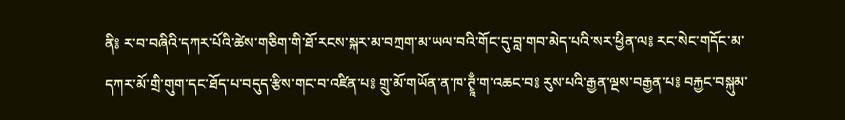ནི༔ ར་བ་བཞིའི་དཀར་པོའི་ཚེས་གཅིག་གི་ཐོ་རངས་སྐར་མ་བཀྲག་མ་ཡལ་བའི་གོང་དུ་བླ་གབ་མེད་པའི་སར་ཕྱིན་ལ༔ རང་སེང་གདོང་མ་དཀར་མོ་གྲི་གུག་དང་ཐོད་པ་བདུད་རྩིས་གང་བ་འཛིན་པ༔ གྲུ་མོ་གཡོན་ན་ཁ་ཊྭཱྃ་ག་འཆང་བ༔ རུས་པའི་རྒྱན་ལྔས་བརྒྱན་པ༔ བརྐྱང་བསྐུམ་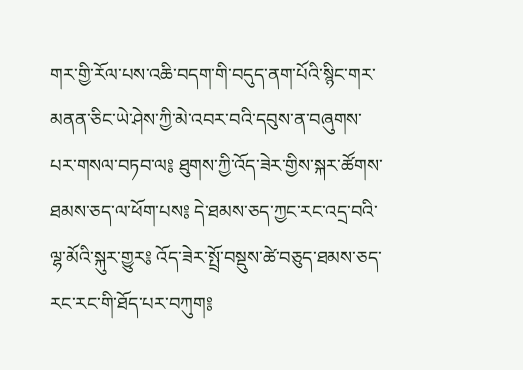གར་གྱི་རོལ་པས་འཆི་བདག་གི་བདུད་ནག་པོའི་སྙིང་གར་མནན་ཅིང་ཡེ་ཤེས་ཀྱི་མེ་འབར་བའི་དབུས་ན་བཞུགས་པར་གསལ་བཏབ་ལ༔ ཐུགས་ཀྱི་འོད་ཟེར་གྱིས་སྐར་ཚོགས་ཐམས་ཅད་ལ་ཕོག་པས༔ དེ་ཐམས་ཅད་ཀྱང་རང་འདྲ་བའི་ལྷ་མོའི་སྐུར་གྱུར༔ འོད་ཟེར་སྤྲོ་བསྡུས་ཚེ་བཅུད་ཐམས་ཅད་རང་རང་གི་ཐོད་པར་བཀུག༔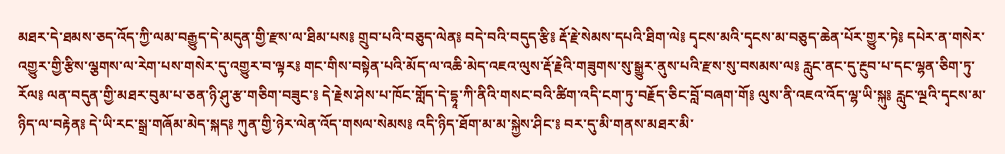མཐར་དེ་ཐམས་ཅད་འོད་ཀྱི་ལམ་བརྒྱུད་དེ་མདུན་གྱི་རྫས་ལ་ཐིམ་པས༔ གྲུབ་པའི་བཅུད་ལེན༔ བདེ་བའི་བདུད་རྩི༔ རྡོ་རྗེ་སེམས་དཔའི་ཐིག་ལེ༔ དྭངས་མའི་དྭངས་མ་བཅུད་ཆེན་པོར་གྱུར་ཏེ༔ དཔེར་ན་གསེར་འགྱུར་གྱི་རྩིས་ལྕགས་ལ་རེག་པས་གསེར་དུ་འགྱུར་བ་ལྟར༔ གང་གིས་བསྟེན་པའི་མོད་ལ་འཆི་མེད་འཇའ་ལུས་རྡོ་རྗེའི་གཟུགས་སུ་སྒྱུར་ནུས་པའི་རྫས་སུ་བསམས་ལ༔ རླུང་ནང་དུ་རྔུབ་པ་དང་ལྷན་ཅིག་ཏུ་རོལ༔ ལན་བདུན་གྱི་མཐར་བུམ་པ་ཅན་ཉི་ཤུ་རྩ་གཅིག་བཟུང་༔ དེ་རྗེས་ཤེས་པ་ཁོང་གློད་དེ་དྷཱ་ཀི་ནིའི་གསང་བའི་ཚིག་འདི་ངག་ཏུ་བརྗོད་ཅིང་བློ་བཞག་གོ༔ ལུས་ནི་འཇའ་འོད་ལྷ་ཡི་སྐུ༔ རླུང་ལྔའི་དྭངས་མ་ཉིད་ལ་བརྟེན༔ དེ་ཡི་རང་སྒྲ་གཞོམ་མེད་སྐད༔ ཀུན་གྱི་ཉེར་ལེན་འོད་གསལ་སེམས༔ འདི་ཉིད་ཐོག་མ་མ་སྐྱེས་ཤིང་༔ བར་དུ་མི་གནས་མཐར་མི་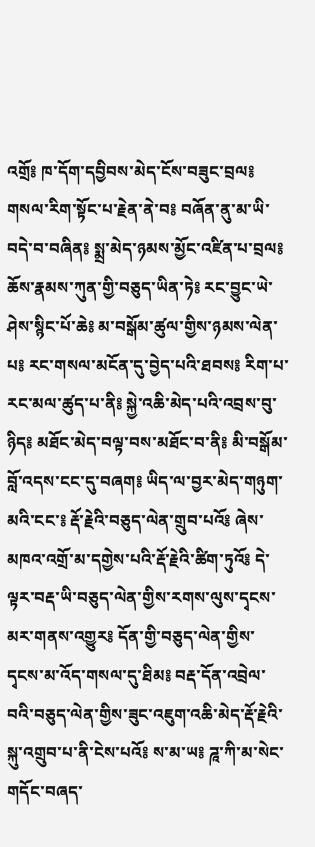འགྲོ༔ ཁ་དོག་དབྱིབས་མེད་ངོས་བཟུང་བྲལ༔ གསལ་རིག་སྟོང་པ་རྗེན་ནེ་བ༔ བཞོན་ནུ་མ་ཡི་བདེ་བ་བཞིན༔ སྨྲ་མེད་ཉམས་མྱོང་འཛིན་པ་བྲལ༔ ཆོས་རྣམས་ཀུན་གྱི་བཅུད་ཡིན་ཏེ༔ རང་བྱུང་ཡེ་ཤེས་སྙིང་པོ་ཆེ༔ མ་བསྒོམ་ཚུལ་གྱིས་ཉམས་ལེན་པ༔ རང་གསལ་མངོན་དུ་བྱེད་པའི་ཐབས༔ རིག་པ་རང་མལ་ཚུད་པ་ནི༔ སྐྱེ་འཆི་མེད་པའི་འབྲས་བུ་ཉིད༔ མཐོང་མེད་བལྟ་བས་མཐོང་བ་ནི༔ མི་བསྒོམ་བློ་འདས་ངང་དུ་བཞག༔ ཡིད་ལ་བྱར་མེད་གཉུག་མའི་ངང་༔ རྡོ་རྗེའི་བཅུད་ལེན་གྲུབ་པའོ༔ ཞེས་མཁའ་འགྲོ་མ་དགྱེས་པའི་རྡོ་རྗེའི་ཚིག་ཏུའོ༔ དེ་ལྟར་བརྡ་ཡི་བཅུད་ལེན་གྱིས་རགས་ལུས་དྭངས་མར་གནས་འགྱུར༔ དོན་གྱི་བཅུད་ལེན་གྱིས་དྭངས་མ་འོད་གསལ་དུ་ཐིམ༔ བརྡ་དོན་འབྲེལ་བའི་བཅུད་ལེན་གྱིས་ཟུང་འཇུག་འཆི་མེད་རྡོ་རྗེའི་སྐུ་འགྲུབ་པ་ནི་ངེས་པའོ༔ ས་མ་ཡ༔ ཌཱ་ཀི་མ་སེང་གདོང་བཞད་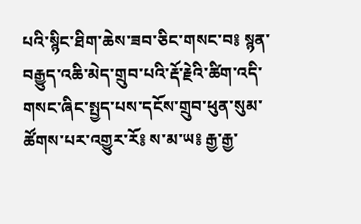པའི་སྙིང་ཐིག་ཆེས་ཟབ་ཅིང་གསང་བ༔ སྙན་བརྒྱུད་འཆི་མེད་གྲུབ་པའི་རྡོ་རྗེའི་ཚིག་འདི་གསང་ཞིང་སྤྱད་པས་དངོས་གྲུབ་ཕུན་སུམ་ཚོགས་པར་འགྱུར་རོ༔ ས་མ་ཡ༔ རྒྱ་རྒྱ་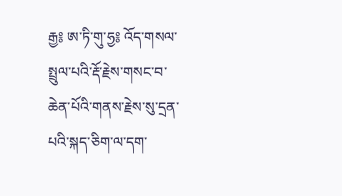རྒྱ༔ ཨ་ཏི་གུ་ཧྱ༔ འོད་གསལ་སྤྲུལ་པའི་རྡོ་རྗེས་གསང་བ་ཆེན་པོའི་གནས་རྗེས་སུ་དྲན་པའི་སྐད་ཅིག་ལ་དག་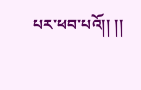པར་ཕབ་པའོ།། །།